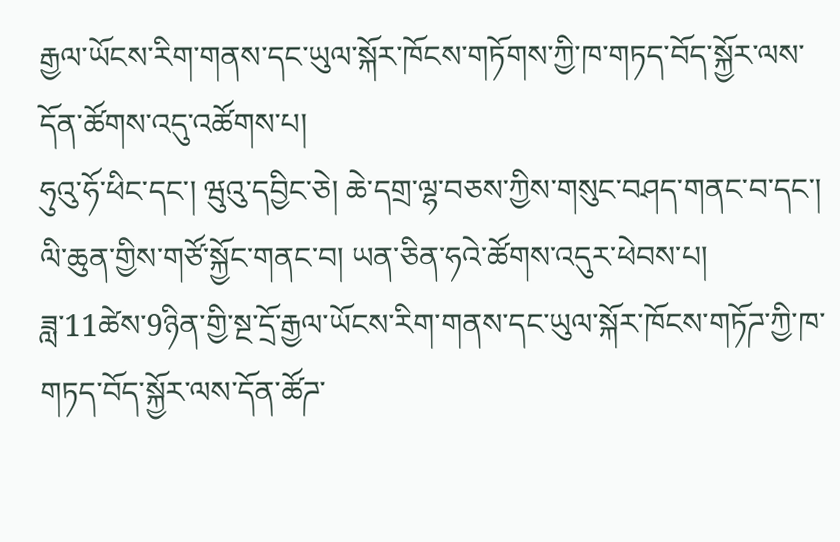རྒྱལ་ཡོངས་རིག་གནས་དང་ཡུལ་སྐོར་ཁོངས་གཏོགས་ཀྱི་ཁ་གཏད་བོད་སྐྱོར་ལས་དོན་ཚོགས་འདུ་འཚོགས་པ།
ཧུའུ་ཧོ་ཕིང་དང་། ཝུའུ་དབྱིང་ཅེ། ཆེ་དགྲ་ལྷ་བཅས་ཀྱིས་གསུང་བཤད་གནང་བ་དང་། ལི་ཆུན་གྱིས་གཙོ་སྐྱོང་གནང་བ། ཡན་ཅིན་ཧའེ་ཚོགས་འདུར་ཕེབས་པ།
ཟླ་11ཚེས་9ཉིན་གྱི་སྔ་དྲོ་རྒྱལ་ཡོངས་རིག་གནས་དང་ཡུལ་སྐོར་ཁོངས་གཏོཌ་ཀྱི་ཁ་གཏད་བོད་སྐྱོར་ལས་དོན་ཚོཌ་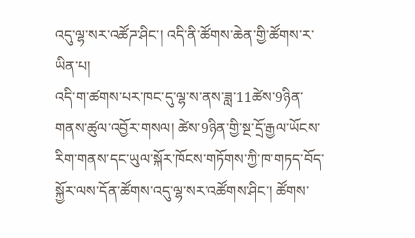འདུ་ལྷ་སར་འཚོཌ་ཤིང་། འདི་ནི་ཚོགས་ཆེན་གྱི་ཚོགས་ར་ཡིན་པ།
འདི་ག་ཚགས་པར་ཁང་དུ་ལྷ་ས་ནས་ཟླ་11ཚེས་9ཉིན་གནས་ཚུལ་འབྱོར་གསལ། ཚེས་9ཉིན་གྱི་སྔ་དྲོ་རྒྱལ་ཡོངས་རིག་གནས་དང་ཡུལ་སྐོར་ཁོངས་གཏོགས་ཀྱི་ཁ་གཏད་བོད་སྐྱོར་ལས་དོན་ཚོགས་འདུ་ལྷ་སར་འཚོགས་ཤིང་། ཚོགས་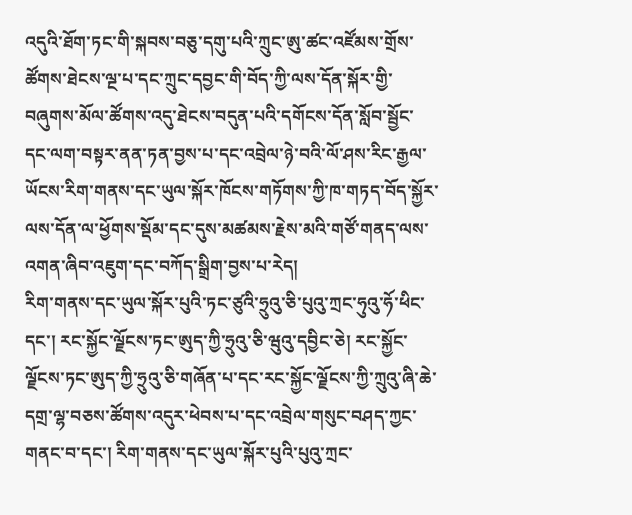འདུའི་ཐོག་ཏང་གི་སྐབས་བཅུ་དགུ་པའི་ཀྲུང་ཨུ་ཚང་འཛོམས་གྲོས་ཚོགས་ཐེངས་ལྔ་པ་དང་ཀྲུང་དབྱང་གི་བོད་ཀྱི་ལས་དོན་སྐོར་གྱི་བཞུགས་མོལ་ཚོགས་འདུ་ཐེངས་བདུན་པའི་དགོངས་དོན་སློབ་སྦྱོང་དང་ལག་བསྟར་ནན་ཏན་བྱས་པ་དང་འབྲེལ་ཉེ་བའི་ལོ་ཤས་རིང་རྒྱལ་ཡོངས་རིག་གནས་དང་ཡུལ་སྐོར་ཁོངས་གཏོགས་ཀྱི་ཁ་གཏད་བོད་སྐྱོར་ལས་དོན་ལ་ཕྱོགས་སྡོམ་དང་དུས་མཚམས་རྗེས་མའི་གཙོ་གནད་ལས་འགན་ཞིབ་འཇུག་དང་བཀོད་སྒྲིག་བྱས་པ་རེད།
རིག་གནས་དང་ཡུལ་སྐོར་པུའི་ཏང་ཙུའི་ཧྲུའུ་ཅི་པུའུ་ཀྲང་ཧུའུ་ཧོ་ཕིང་དང་། རང་སྐྱོང་ལྗོངས་ཏང་ཨུད་ཀྱི་ཧྲུའུ་ཅི་ཝུའུ་དབྱིང་ཅེ། རང་སྐྱོང་ལྗོངས་ཏང་ཨུད་ཀྱི་ཧྲུའུ་ཅི་གཞོན་པ་དང་རང་སྐྱོང་ལྗོངས་ཀྱི་ཀྲུའུ་ཞི་ཆེ་དགྲ་ལྷ་བཅས་ཚོགས་འདུར་ཕེབས་པ་དང་འབྲེལ་གསུང་བཤད་ཀྱང་གནང་བ་དང་། རིག་གནས་དང་ཡུལ་སྐོར་པུའི་པུའུ་ཀྲང་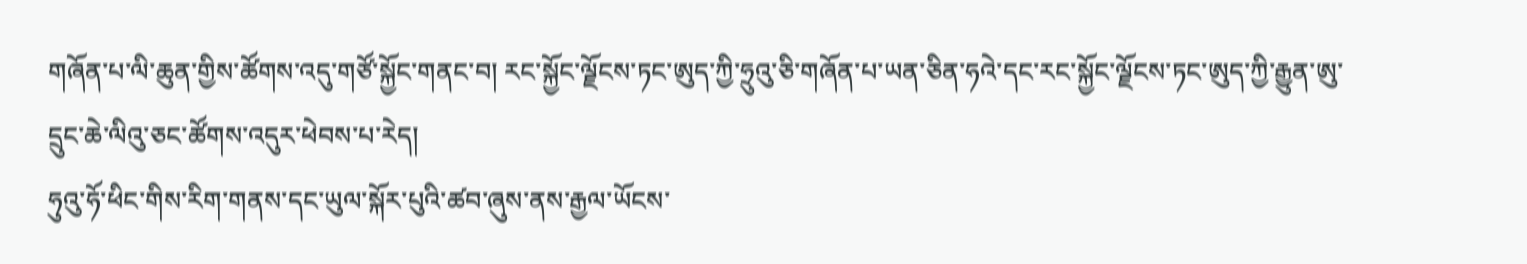གཞོན་པ་ལི་ཆུན་གྱིས་ཚོགས་འདུ་གཙོ་སྐྱོང་གནང་བ། རང་སྐྱོང་ལྗོངས་ཏང་ཨུད་ཀྱི་ཧྲུའུ་ཅི་གཞོན་པ་ཡན་ཅིན་ཧའེ་དང་རང་སྐྱོང་ལྗོངས་ཏང་ཨུད་ཀྱི་རྒྱུན་ཨུ་དྲུང་ཆེ་ལིའུ་ཅང་ཚོགས་འདུར་ཕེབས་པ་རེད།
ཧུའུ་ཧོ་ཕིང་གིས་རིག་གནས་དང་ཡུལ་སྐོར་པུའི་ཚབ་ཞུས་ནས་རྒྱལ་ཡོངས་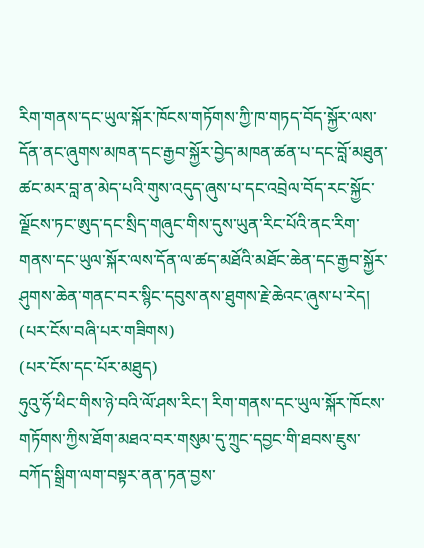རིག་གནས་དང་ཡུལ་སྐོར་ཁོངས་གཏོགས་ཀྱི་ཁ་གཏད་བོད་སྐྱོར་ལས་དོན་ནང་ཞུགས་མཁན་དང་རྒྱབ་སྐྱོར་བྱེད་མཁན་ཚན་པ་དང་བློ་མཐུན་ཚང་མར་བླ་ན་མེད་པའི་གུས་འདུད་ཞུས་པ་དང་འབྲེལ་བོད་རང་སྐྱོང་ལྗོངས་ཏང་ཨུད་དང་སྲིད་གཞུང་གིས་དུས་ཡུན་རིང་པོའི་ནང་རིག་གནས་དང་ཡུལ་སྐོར་ལས་དོན་ལ་ཚད་མཐོའི་མཐོང་ཆེན་དང་རྒྱབ་སྐྱོར་ཤུགས་ཆེན་གནང་བར་སྙིང་དབུས་ནས་ཐུགས་རྗེ་ཆེའང་ཞུས་པ་རེད།
(པར་ངོས་བཞི་པར་གཟིགས)
(པར་ངོས་དང་པོར་མཐུད)
ཧུའུ་ཧོ་ཕིང་གིས་ཉེ་བའི་ལོ་ཤས་རིང་། རིག་གནས་དང་ཡུལ་སྐོར་ཁོངས་གཏོགས་ཀྱིས་ཐོག་མཐའ་བར་གསུམ་དུ་ཀྲུང་དབྱང་གི་ཐབས་ཇུས་བཀོད་སྒྲིག་ལག་བསྟར་ནན་ཏན་བྱས་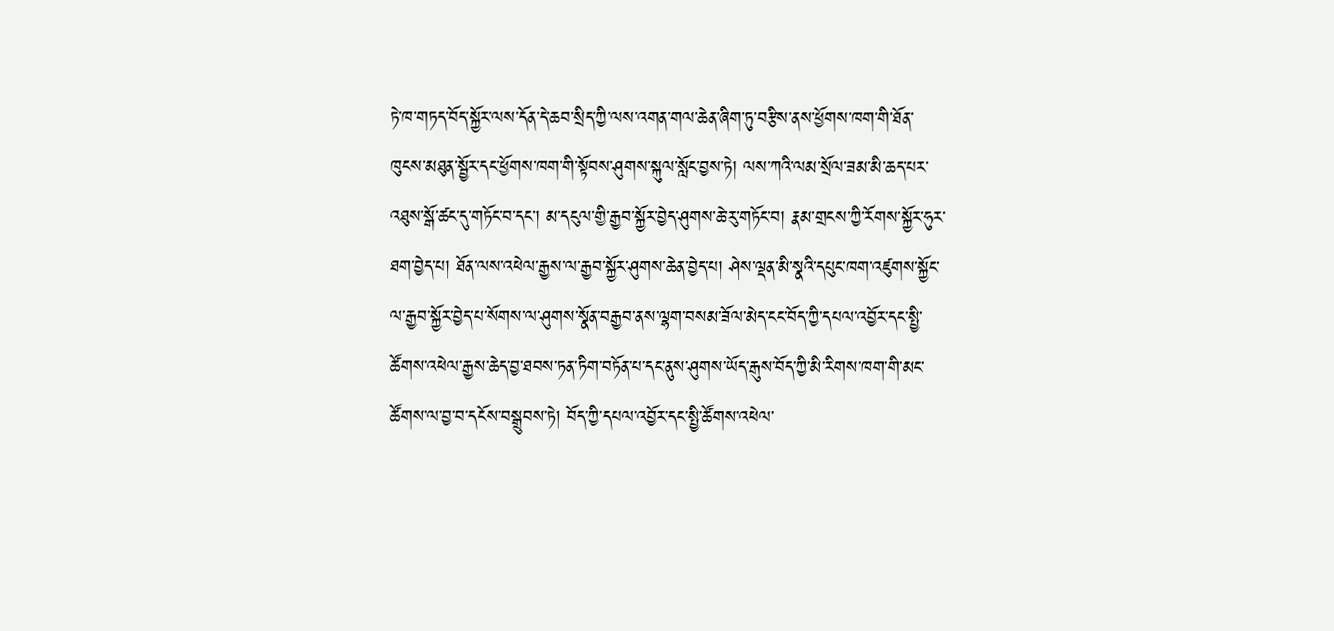ཏེ་ཁ་གཏད་བོད་སྐྱོར་ལས་དོན་དེ་ཆབ་སྲིད་ཀྱི་ལས་འགན་གལ་ཆེན་ཞིག་ཏུ་བརྩིས་ནས་ཕྱོགས་ཁག་གི་ཐོན་ཁུངས་མཐུན་སྦྱོར་དང་ཕྱོགས་ཁག་གི་སྟོབས་ཤུགས་སྐུལ་སློང་བྱས་ཏེ། ལས་ཀའི་ལམ་སྲོལ་ཟམ་མི་ཆད་པར་འཐུས་སྒོ་ཚང་དུ་གཏོང་བ་དང་། མ་དངུལ་གྱི་རྒྱབ་སྐྱོར་བྱེད་ཤུགས་ཆེ་རུ་གཏོང་བ། རྣམ་གྲངས་ཀྱི་རོགས་སྐྱོར་ཧུར་ཐག་བྱེད་པ། ཐོན་ལས་འཕེལ་རྒྱས་ལ་རྒྱབ་སྐྱོར་ཤུགས་ཆེན་བྱེད་པ། ཤེས་ལྡན་མི་སྣའི་དཔུང་ཁག་འཛུགས་སྐྱོང་ལ་རྒྱབ་སྐྱོར་བྱེད་པ་སོགས་ལ་ཤུགས་སྣོན་བརྒྱབ་ནས་ལྷག་བསམ་ཟོལ་མེད་ངང་བོད་ཀྱི་དཔལ་འབྱོར་དང་སྤྱི་ཚོགས་འཕེལ་རྒྱས་ཆེད་བྱ་ཐབས་ཏན་ཏིག་བཏོན་པ་དང་ནུས་ཤུགས་ཡོད་རྒུས་བོད་ཀྱི་མི་རིགས་ཁག་གི་མང་ཚོགས་ལ་བྱ་བ་དངོས་བསྒྲུབས་ཏེ། བོད་ཀྱི་དཔལ་འབྱོར་དང་སྤྱི་ཚོགས་འཕེལ་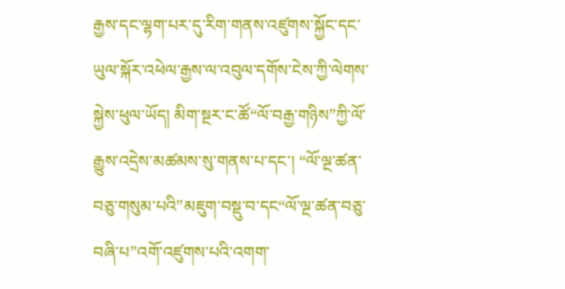རྒྱས་དང་ལྷག་པར་དུ་རིག་གནས་འཛུགས་སྐྱོང་དང་ཡུལ་སྐོར་འཕེལ་རྒྱས་ལ་འབུལ་དགོས་ངེས་ཀྱི་ལེགས་སྐྱེས་ཕུལ་ཡོད། མིག་སྔར་ང་ཚོ“ལོ་བརྒྱ་གཉིས”ཀྱི་ལོ་རྒྱུས་འདྲེས་མཚམས་སུ་གནས་པ་དང་། “ལོ་ལྔ་ཚན་བཅུ་གསུམ་པའི”མཇུག་བསྡུ་བ་དང“ལོ་ལྔ་ཚན་བཅུ་བཞི་པ”འགོ་འཛུགས་པའི་འགག་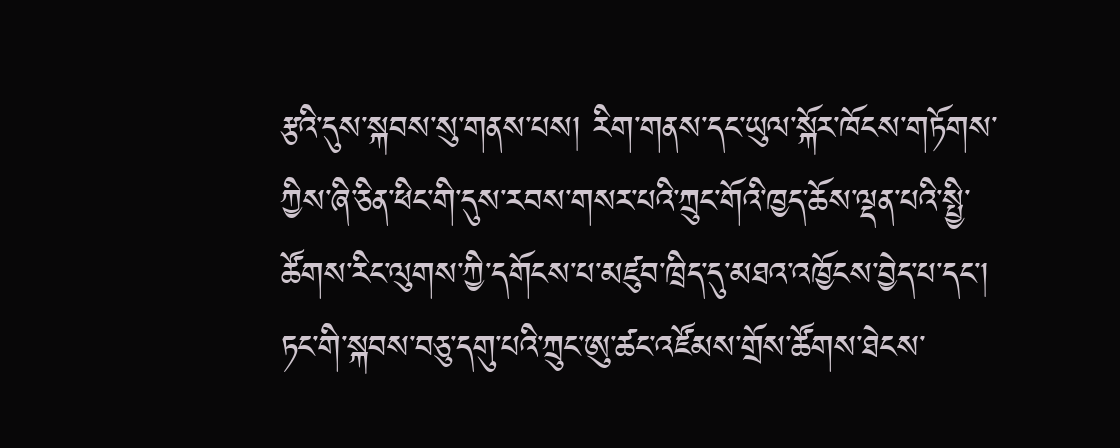རྩའི་དུས་སྐབས་སུ་གནས་པས། རིག་གནས་དང་ཡུལ་སྐོར་ཁོངས་གཏོགས་ཀྱིས་ཞི་ཅིན་ཕིང་གི་དུས་རབས་གསར་པའི་ཀྲུང་གོའི་ཁྱད་ཆོས་ལྡན་པའི་སྤྱི་ཚོགས་རིང་ལུགས་ཀྱི་དགོངས་པ་མཛུབ་ཁྲིད་དུ་མཐའ་འཁྱོངས་བྱེད་པ་དང་། ཏང་གི་སྐབས་བཅུ་དགུ་པའི་ཀྲུང་ཨུ་ཚང་འཛོམས་གྲོས་ཚོགས་ཐེངས་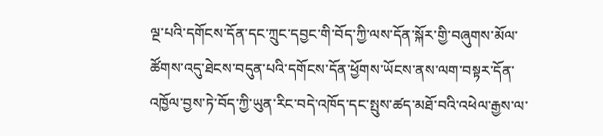ལྔ་པའི་དགོངས་དོན་དང་ཀྲུང་དབྱང་གི་བོད་ཀྱི་ལས་དོན་སྐོར་གྱི་བཞུགས་མོལ་ཚོགས་འདུ་ཐེངས་བདུན་པའི་དགོངས་དོན་ཕྱོགས་ཡོངས་ནས་ལག་བསྟར་དོན་འཁྱོལ་བྱས་ཏེ་བོད་ཀྱི་ཡུན་རིང་བདེ་འཁོད་དང་སྤུས་ཚད་མཐོ་བའི་འཕེལ་རྒྱས་ལ་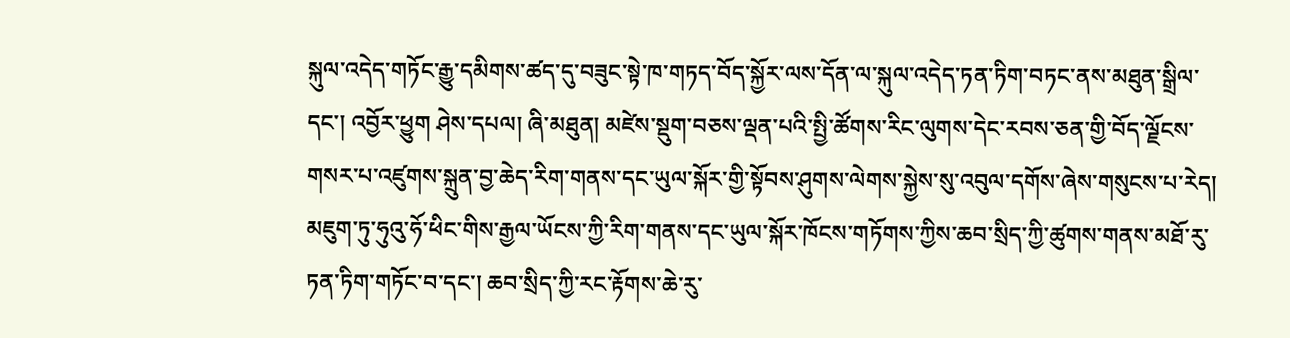སྐུལ་འདེད་གཏོང་རྒྱུ་དམིགས་ཚད་དུ་བཟུང་སྟེ་ཁ་གཏད་བོད་སྐྱོར་ལས་དོན་ལ་སྐུལ་འདེད་ཏན་ཏིག་བཏང་ནས་མཐུན་སྒྲིལ་དང་། འབྱོར་ཕྱུག ཤེས་དཔལ། ཞི་མཐུན། མཛེས་སྡུག་བཅས་ལྡན་པའི་སྤྱི་ཚོགས་རིང་ལུགས་དེང་རབས་ཅན་གྱི་བོད་ལྗོངས་གསར་པ་འཛུགས་སྐྲུན་བྱ་ཆེད་རིག་གནས་དང་ཡུལ་སྐོར་གྱི་སྟོབས་ཤུགས་ལེགས་སྐྱེས་སུ་འབུལ་དགོས་ཞེས་གསུངས་པ་རེད།
མཇུག་ཏུ་ཧུའུ་ཧོ་ཕིང་གིས་རྒྱལ་ཡོངས་ཀྱི་རིག་གནས་དང་ཡུལ་སྐོར་ཁོངས་གཏོགས་ཀྱིས་ཆབ་སྲིད་ཀྱི་ཚུགས་གནས་མཐོ་རུ་ཏན་ཏིག་གཏོང་བ་དང་། ཆབ་སྲིད་ཀྱི་རང་རྟོགས་ཆེ་རུ་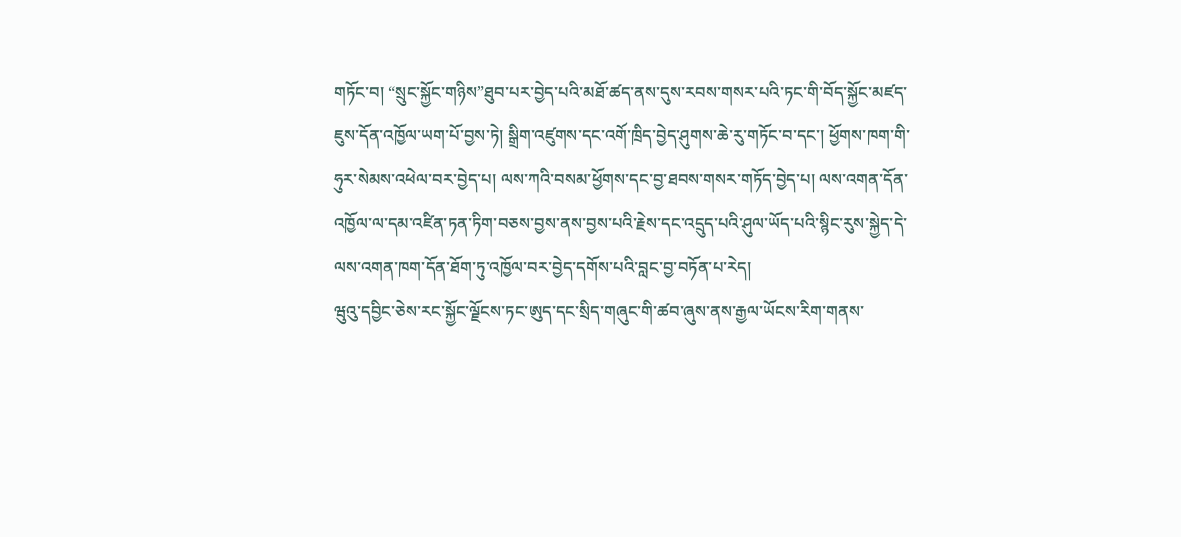གཏོང་བ། “སྲུང་སྐྱོང་གཉིས”ཐུབ་པར་བྱེད་པའི་མཐོ་ཚད་ནས་དུས་རབས་གསར་པའི་ཏང་གི་བོད་སྐྱོང་མཛད་ཇུས་དོན་འཁྱོལ་ཡག་པོ་བྱས་ཏེ། སྒྲིག་འཛུགས་དང་འགོ་ཁྲིད་བྱེད་ཤུགས་ཆེ་རུ་གཏོང་བ་དང་། ཕྱོགས་ཁག་གི་ཧུར་སེམས་འཕེལ་བར་བྱེད་པ། ལས་ཀའི་བསམ་ཕྱོགས་དང་བྱ་ཐབས་གསར་གཏོད་བྱེད་པ། ལས་འགན་དོན་འཁྱོལ་ལ་དམ་འཛིན་ཏན་ཏིག་བཅས་བྱས་ནས་བྱས་པའི་རྗེས་དང་འདྲུད་པའི་ཤུལ་ཡོད་པའི་སྙིང་རུས་སྐྱེད་དེ་ལས་འགན་ཁག་དོན་ཐོག་ཏུ་འཁྱོལ་བར་བྱེད་དགོས་པའི་བླང་བྱ་བཏོན་པ་རེད།
ཝུའུ་དབྱིང་ཅེས་རང་སྐྱོང་ལྗོངས་ཏང་ཨུད་དང་སྲིད་གཞུང་གི་ཚབ་ཞུས་ནས་རྒྱལ་ཡོངས་རིག་གནས་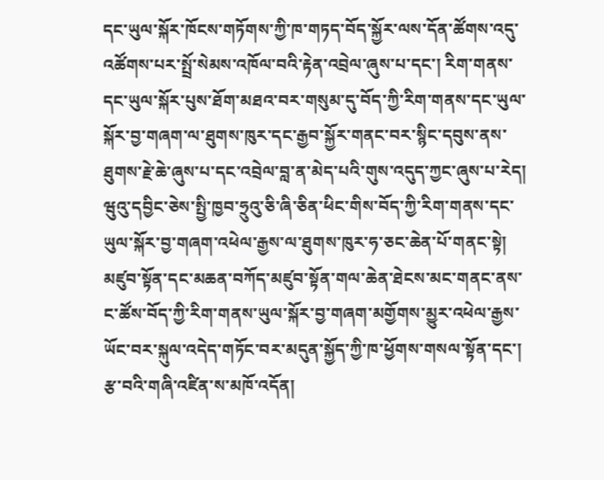དང་ཡུལ་སྐོར་ཁོངས་གཏོགས་ཀྱི་ཁ་གཏད་བོད་སྐྱོར་ལས་དོན་ཚོགས་འདུ་འཚོགས་པར་སྤྲོ་སེམས་འཁོལ་བའི་རྟེན་འབྲེལ་ཞུས་པ་དང་། རིག་གནས་དང་ཡུལ་སྐོར་པུས་ཐོག་མཐའ་བར་གསུམ་དུ་བོད་ཀྱི་རིག་གནས་དང་ཡུལ་སྐོར་བྱ་གཞག་ལ་ཐུགས་ཁུར་དང་རྒྱབ་སྐྱོར་གནང་བར་སྙིང་དབུས་ནས་ཐུགས་རྗེ་ཆེ་ཞུས་པ་དང་འབྲེལ་བླ་ན་མེད་པའི་གུས་འདུད་ཀྱང་ཞུས་པ་རེད། ཝུའུ་དབྱིང་ཅེས་སྤྱི་ཁྱབ་ཧྲུའུ་ཅི་ཞི་ཅིན་ཕིང་གིས་བོད་ཀྱི་རིག་གནས་དང་ཡུལ་སྐོར་བྱ་གཞག་འཕེལ་རྒྱས་ལ་ཐུགས་ཁུར་ཧ་ཅང་ཆེན་པོ་གནང་སྟེ། མཛུབ་སྟོན་དང་མཆན་བཀོད་མཛུབ་སྟོན་གལ་ཆེན་ཐེངས་མང་གནང་ནས་ང་ཚོས་བོད་ཀྱི་རིག་གནས་ཡུལ་སྐོར་བྱ་གཞག་མགྱོགས་མྱུར་འཕེལ་རྒྱས་ཡོང་བར་སྐུལ་འདེད་གཏོང་བར་མདུན་སྐྱོད་ཀྱི་ཁ་ཕྱོགས་གསལ་སྟོན་དང་། རྩ་བའི་གཞི་འཛིན་ས་མཁོ་འདོན།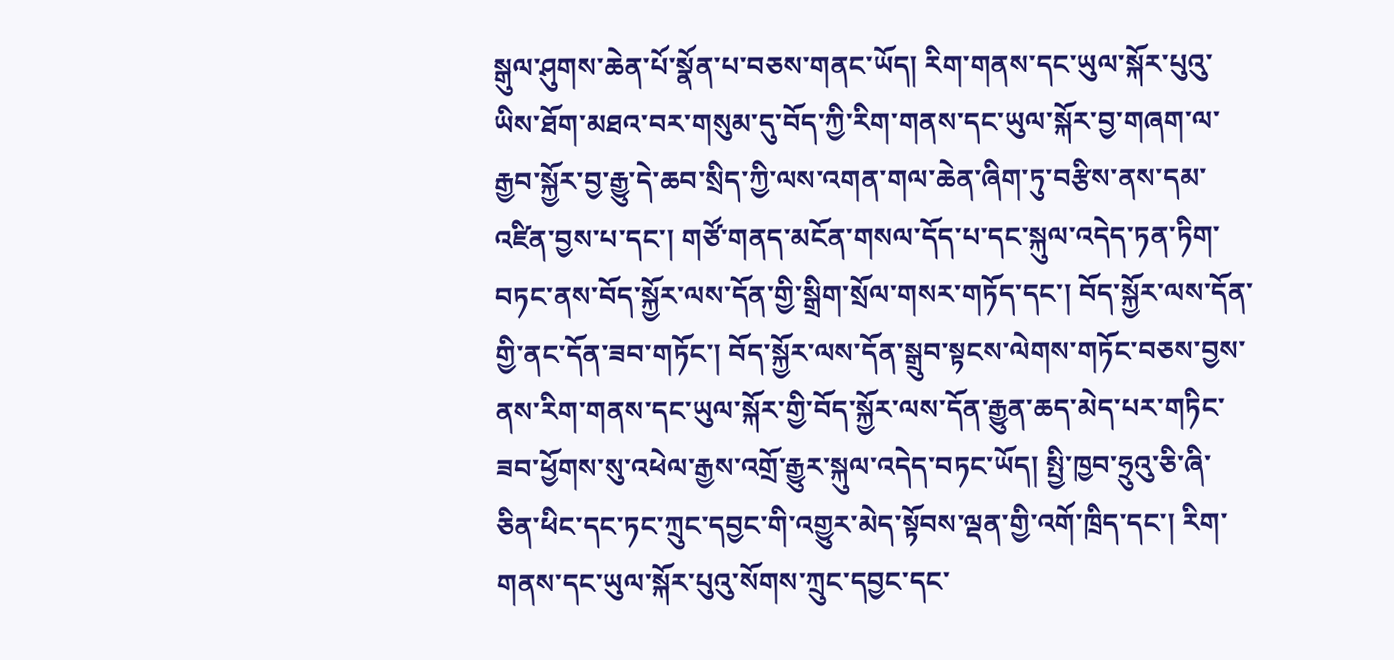སྒུལ་ཤུགས་ཆེན་པོ་སྣོན་པ་བཅས་གནང་ཡོད། རིག་གནས་དང་ཡུལ་སྐོར་པུའུ་ཡིས་ཐོག་མཐའ་བར་གསུམ་དུ་བོད་ཀྱི་རིག་གནས་དང་ཡུལ་སྐོར་བྱ་གཞག་ལ་རྒྱབ་སྐྱོར་བྱ་རྒྱུ་དེ་ཆབ་སྲིད་ཀྱི་ལས་འགན་གལ་ཆེན་ཞིག་ཏུ་བརྩིས་ནས་དམ་འཛིན་བྱས་པ་དང་། གཙོ་གནད་མངོན་གསལ་དོད་པ་དང་སྐུལ་འདེད་ཏན་ཏིག་བཏང་ནས་བོད་སྐྱོར་ལས་དོན་གྱི་སྒྲིག་སྲོལ་གསར་གཏོད་དང་། བོད་སྐྱོར་ལས་དོན་གྱི་ནང་དོན་ཟབ་གཏོང་། བོད་སྐྱོར་ལས་དོན་སྒྲུབ་སྟངས་ལེགས་གཏོང་བཅས་བྱས་ནས་རིག་གནས་དང་ཡུལ་སྐོར་གྱི་བོད་སྐྱོར་ལས་དོན་རྒྱུན་ཆད་མེད་པར་གཏིང་ཟབ་ཕྱོགས་སུ་འཕེལ་རྒྱས་འགྲོ་རྒྱུར་སྐུལ་འདེད་བཏང་ཡོད། སྤྱི་ཁྱབ་ཧྲུའུ་ཅི་ཞི་ཅིན་ཕིང་དང་ཏང་ཀྲུང་དབྱང་གི་འགྱུར་མེད་སྟོབས་ལྡན་གྱི་འགོ་ཁྲིད་དང་། རིག་གནས་དང་ཡུལ་སྐོར་པུའུ་སོགས་ཀྲུང་དབྱང་དང་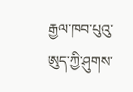རྒྱལ་ཁབ་པུའུ་ཨུད་ཀྱི་ཤུགས་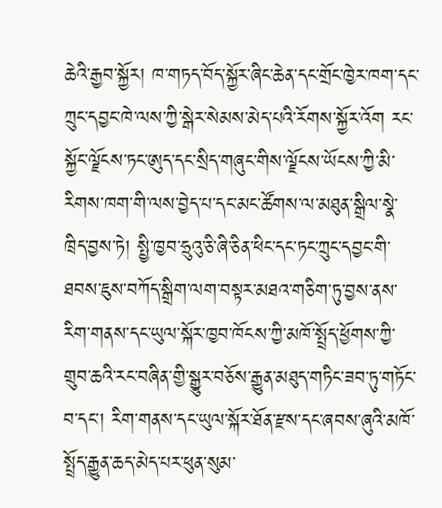ཆེའི་རྒྱབ་སྐྱོར། ཁ་གཏད་བོད་སྐྱོར་ཞིང་ཆེན་དང་གྲོང་ཁྱེར་ཁག་དང་ཀྲུང་དབྱང་ཁེ་ལས་ཀྱི་སྒེར་སེམས་མེད་པའི་རོགས་སྐྱོར་འོག རང་སྐྱོང་ལྗོངས་ཏང་ཨུད་དང་སྲིད་གཞུང་གིས་ལྗོངས་ཡོངས་ཀྱི་མི་རིགས་ཁག་གི་ལས་བྱེད་པ་དང་མང་ཚོགས་ལ་མཐུན་སྒྲིལ་སྣེ་ཁྲིད་བྱས་ཏེ། སྤྱི་ཁྱབ་ཧྲུའུ་ཅི་ཞི་ཅིན་ཕིང་དང་ཏང་ཀྲུང་དབྱང་གི་ཐབས་ཇུས་བཀོད་སྒྲིག་ལག་བསྟར་མཐའ་གཅིག་ཏུ་བྱས་ནས་རིག་གནས་དང་ཡུལ་སྐོར་ཁྱབ་ཁོངས་ཀྱི་མཁོ་སྤྲོད་ཕྱོགས་ཀྱི་གྲུབ་ཆའི་རང་བཞིན་གྱི་སྒྱུར་བཅོས་རྒྱུན་མཐུད་གཏིང་ཟབ་ཏུ་གཏོང་བ་དང་། རིག་གནས་དང་ཡུལ་སྐོར་ཐོན་རྫས་དང་ཞབས་ཞུའི་མཁོ་སྤྲོད་རྒྱུན་ཆད་མེད་པར་ཕུན་སུམ་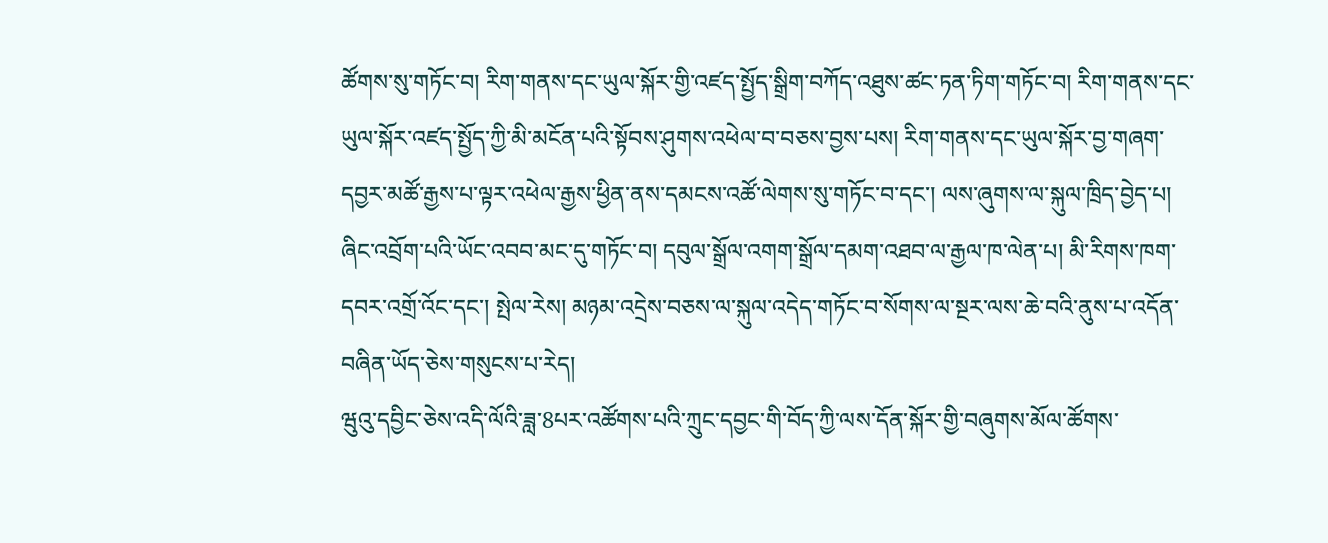ཚོགས་སུ་གཏོང་བ། རིག་གནས་དང་ཡུལ་སྐོར་གྱི་འཛད་སྤྱོད་སྒྲིག་བཀོད་འཐུས་ཚང་ཏན་ཏིག་གཏོང་བ། རིག་གནས་དང་ཡུལ་སྐོར་འཛད་སྤྱོད་ཀྱི་མི་མངོན་པའི་སྟོབས་ཤུགས་འཕེལ་བ་བཅས་བྱས་པས། རིག་གནས་དང་ཡུལ་སྐོར་བྱ་གཞག་དབྱར་མཚོ་རྒྱས་པ་ལྟར་འཕེལ་རྒྱས་ཕྱིན་ནས་དམངས་འཚོ་ལེགས་སུ་གཏོང་བ་དང་། ལས་ཞུགས་ལ་སྐུལ་ཁྲིད་བྱེད་པ། ཞིང་འབྲོག་པའི་ཡོང་འབབ་མང་དུ་གཏོང་བ། དབུལ་སྒྲོལ་འགག་སྒྲོལ་དམག་འཐབ་ལ་རྒྱལ་ཁ་ལེན་པ། མི་རིགས་ཁག་དབར་འགྲོ་འོང་དང་། སྤེལ་རེས། མཉམ་འདྲེས་བཅས་ལ་སྐུལ་འདེད་གཏོང་བ་སོགས་ལ་སྔར་ལས་ཆེ་བའི་ནུས་པ་འདོན་བཞིན་ཡོད་ཅེས་གསུངས་པ་རེད།
ཝུའུ་དབྱིང་ཅེས་འདི་ལོའི་ཟླ་8པར་འཚོགས་པའི་ཀྲུང་དབྱང་གི་བོད་ཀྱི་ལས་དོན་སྐོར་གྱི་བཞུགས་མོལ་ཚོགས་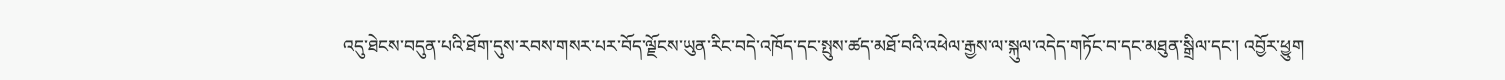འདུ་ཐེངས་བདུན་པའི་ཐོག་དུས་རབས་གསར་པར་བོད་ལྗོངས་ཡུན་རིང་བདེ་འཁོད་དང་སྤུས་ཚད་མཐོ་བའི་འཕེལ་རྒྱས་ལ་སྐུལ་འདེད་གཏོང་བ་དང་མཐུན་སྒྲིལ་དང་། འབྱོར་ཕྱུག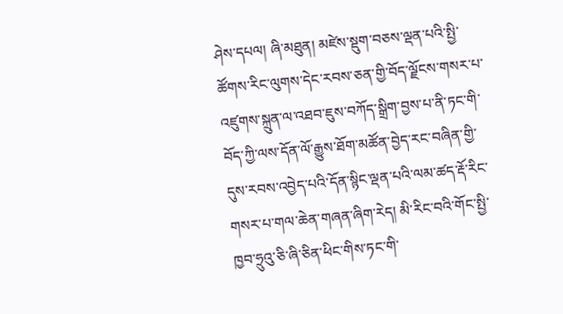ཤེས་དཔལ། ཞི་མཐུན། མཛེས་སྡུག་བཅས་ལྡན་པའི་སྤྱི་ཚོགས་རིང་ལུགས་དེང་རབས་ཅན་གྱི་བོད་ལྗོངས་གསར་པ་འཛུགས་སྐྲུན་ལ་འཐབ་ཇུས་བཀོད་སྒྲིག་བྱས་པ་ནི་ཏང་གི་བོད་ཀྱི་ལས་དོན་ལོ་རྒྱུས་ཐོག་མཚོན་བྱེད་རང་བཞིན་གྱི་དུས་རབས་འབྱེད་པའི་དོན་སྙིང་ལྡན་པའི་ལམ་ཚད་རྡོ་རིང་གསར་པ་གལ་ཆེན་གཞན་ཞིག་རེད། མི་རིང་བའི་གོང་སྤྱི་ཁྱབ་ཧྲུའུ་ཅི་ཞི་ཅིན་ཕིང་གིས་ཏང་གི་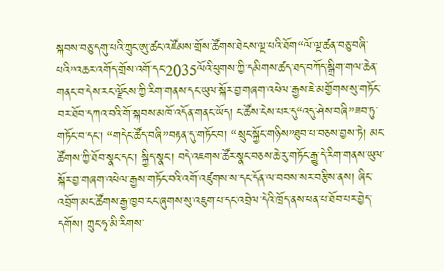སྐབས་བཅུ་དགུ་པའི་ཀྲུང་ཨུ་ཚང་འཛོམས་གྲོས་ཚོགས་ཐེངས་ལྔ་པའི་ཐོག“ལོ་ལྔ་ཚན་བཅུ་བཞི་པའི”འཆར་འགོད་གྲོས་འགོ་དང་2035ལོའི་ཕུགས་ཀྱི་དམིགས་ཚད་ཐད་བཀོད་སྒྲིག་གལ་ཆེན་གནང་བ་དེས་རང་ལྗོངས་ཀྱི་རིག་གནས་དང་ཡུལ་སྐོར་བྱ་གཞག་འཕེལ་རྒྱས་ཇེ་མགྱོགས་སུ་གཏོང་བར་ཐོབ་དཀའ་བའི་གོ་སྐབས་མཁོ་འདོན་གནང་ཡོད། ང་ཚོས་ངེས་པར་དུ“འདུ་ཤེས་བཞི”ཟབ་ཏུ་གཏོང་བ་དང་། “གདེང་ཚོད་བཞི”བརྟན་དུ་གཏོང་བ། “སྲུང་སྐྱོང་གཉིས”ཐུབ་པ་བཅས་བྱས་ཏེ། མང་ཚོགས་ཀྱི་ཐོབ་སྣང་དང་། སྐྱིད་སྣང་། བདེ་འཇགས་ཚོར་སྣང་བཅས་ཆེ་རུ་གཏོང་རྒྱུ་དེ་རིག་གནས་ཡུལ་སྐོར་བྱ་གཞག་འཕེལ་རྒྱས་གཏོང་བའི་འགོ་འཛུགས་ས་དང་དོན་ལ་བབས་སར་བརྩིས་ནས། ཞིང་འབྲོག་མང་ཚོགས་རྒྱ་ཁྱབ་ངང་ཞུགས་སུ་འཇུག་པ་དང་འབྲེལ་དེའི་ཁྲོད་ནས་ཕན་པ་ཐོབ་པར་བྱེད་དགོས། ཀྲུང་ཧྭ་མི་རིགས་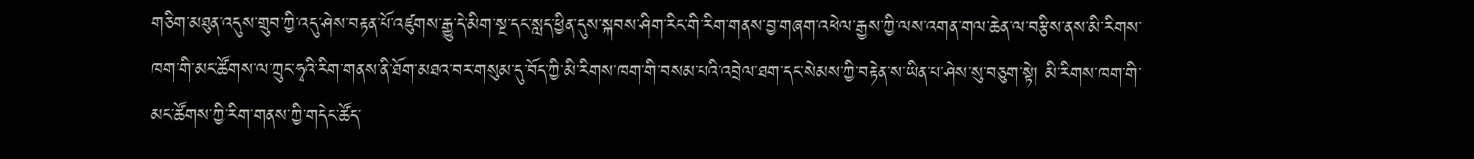གཅིག་མཐུན་འདུས་གྲུབ་ཀྱི་འདུ་ཤེས་བརྟན་པོ་འཛུགས་རྒྱུ་དེ་མིག་སྔ་དང་སླད་ཕྱིན་དུས་སྐབས་ཤིག་རིང་གི་རིག་གནས་བྱ་གཞག་འཕེལ་རྒྱས་ཀྱི་ལས་འགན་གལ་ཆེན་ལ་བརྩིས་ནས་མི་རིགས་ཁག་གི་མང་ཚོགས་ལ་ཀྲུང་ཧྭའི་རིག་གནས་ནི་ཐོག་མཐའ་བར་གསུམ་དུ་བོད་ཀྱི་མི་རིགས་ཁག་གི་བསམ་པའི་འབྲེལ་ཐག་དང་སེམས་ཀྱི་བརྟེན་ས་ཡིན་པ་ཤེས་སུ་བཅུག་སྟེ། མི་རིགས་ཁག་གི་མང་ཚོགས་ཀྱི་རིག་གནས་ཀྱི་གདེང་ཚོད་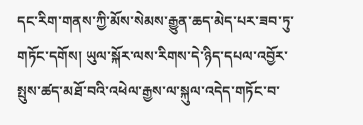དང་རིག་གནས་ཀྱི་མོས་སེམས་རྒྱུན་ཆད་མེད་པར་ཟབ་ཏུ་གཏོང་དགོས། ཡུལ་སྐོར་ལས་རིགས་དེ་ཉིད་དཔལ་འབྱོར་སྤུས་ཚད་མཐོ་བའི་འཕེལ་རྒྱས་ལ་སྐུལ་འདེད་གཏོང་བ་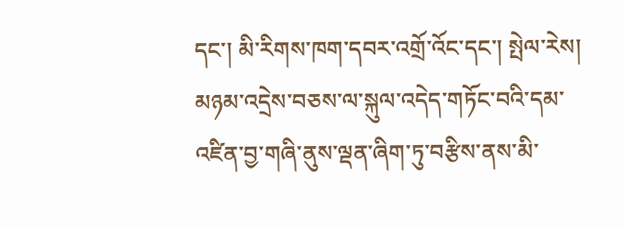དང་། མི་རིགས་ཁག་དབར་འགྲོ་འོང་དང་། སྤེལ་རེས། མཉམ་འདྲེས་བཅས་ལ་སྐུལ་འདེད་གཏོང་བའི་དམ་འཛིན་བྱ་གཞི་ནུས་ལྡན་ཞིག་ཏུ་བརྩིས་ནས་མི་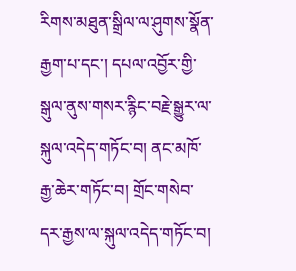རིགས་མཐུན་སྒྲིལ་ལ་ཤུགས་སྣོན་རྒྱག་པ་དང་། དཔལ་འབྱོར་གྱི་སྒུལ་ནུས་གསར་རྙིང་བརྗེ་སྒྱུར་ལ་སྐུལ་འདེད་གཏོང་བ། ནང་མཁོ་རྒྱ་ཆེར་གཏོང་བ། གྲོང་གསེབ་དར་རྒྱས་ལ་སྐུལ་འདེད་གཏོང་བ།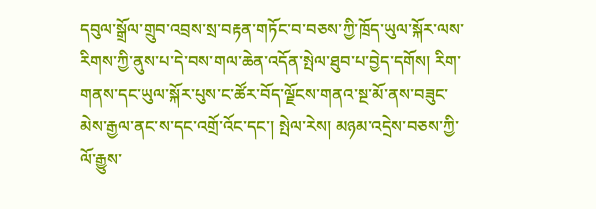དབུལ་སྒྲོལ་གྲུབ་འབྲས་སྲ་བརྟན་གཏོང་བ་བཅས་ཀྱི་ཁྲོད་ཡུལ་སྐོར་ལས་རིགས་ཀྱི་ནུས་པ་དེ་བས་གལ་ཆེན་འདོན་སྤེལ་ཐུབ་པ་བྱེད་དགོས། རིག་གནས་དང་ཡུལ་སྐོར་པུས་ང་ཚོར་བོད་ལྗོངས་གནའ་སྔ་མོ་ནས་བཟུང་མེས་རྒྱལ་ནང་ས་དང་འགྲོ་འོང་དང་། སྤེལ་རེས། མཉམ་འདྲེས་བཅས་ཀྱི་ལོ་རྒྱུས་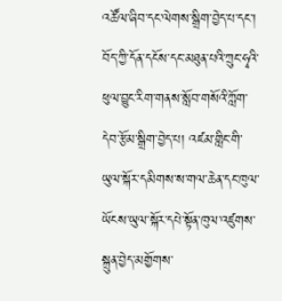འཚོལ་ཞིབ་དང་ལེགས་སྒྲིག་བྱེད་པ་དང་། བོད་ཀྱི་དོན་དངོས་དང་མཐུན་པའི་ཀྲུང་ཧྭའི་ཕུལ་བྱུང་རིག་གནས་སློབ་གསོའི་ཀློག་དེབ་རྩོམ་སྒྲིག་བྱེད་པ། འཛམ་གླིང་གི་ཡུལ་སྐོར་དམིགས་ས་གལ་ཆེན་དང་ཁུལ་ཡོངས་ཡུལ་སྐོར་དཔེ་སྟོན་ཁུལ་འཛུགས་སྐྲུན་བྱེད་མགྱོགས་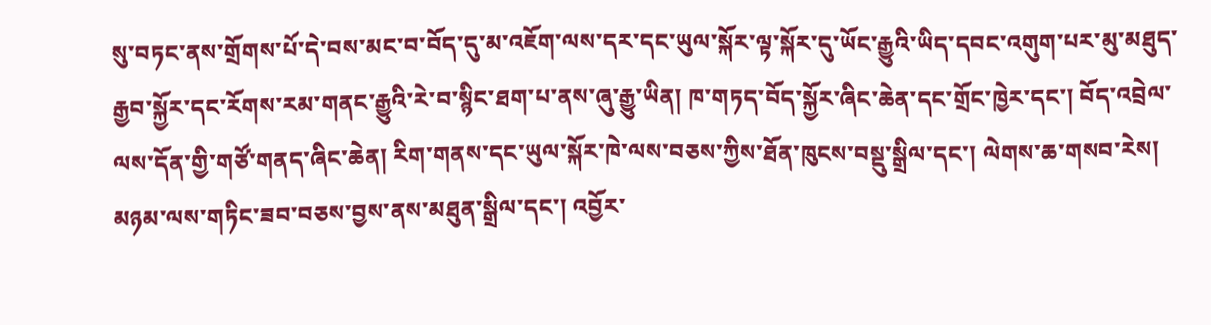སུ་བཏང་ནས་གྲོགས་པོ་དེ་བས་མང་བ་བོད་དུ་མ་འཇོག་ལས་དར་དང་ཡུལ་སྐོར་ལྟ་སྐོར་དུ་ཡོང་རྒྱུའི་ཡིད་དབང་འགུག་པར་མུ་མཐུད་རྒྱབ་སྐྱོར་དང་རོགས་རམ་གནང་རྒྱུའི་རེ་བ་སྙིང་ཐག་པ་ནས་ཞུ་རྒྱུ་ཡིན། ཁ་གཏད་བོད་སྐྱོར་ཞིང་ཆེན་དང་གྲོང་ཁྱེར་དང་། བོད་འབྲེལ་ལས་དོན་གྱི་གཙོ་གནད་ཞིང་ཆེན། རིག་གནས་དང་ཡུལ་སྐོར་ཁེ་ལས་བཅས་ཀྱིས་ཐོན་ཁུངས་བསྡུ་སྒྲིལ་དང་། ལེགས་ཆ་གསབ་རེས། མཉམ་ལས་གཏིང་ཟབ་བཅས་བྱས་ནས་མཐུན་སྒྲིལ་དང་། འབྱོར་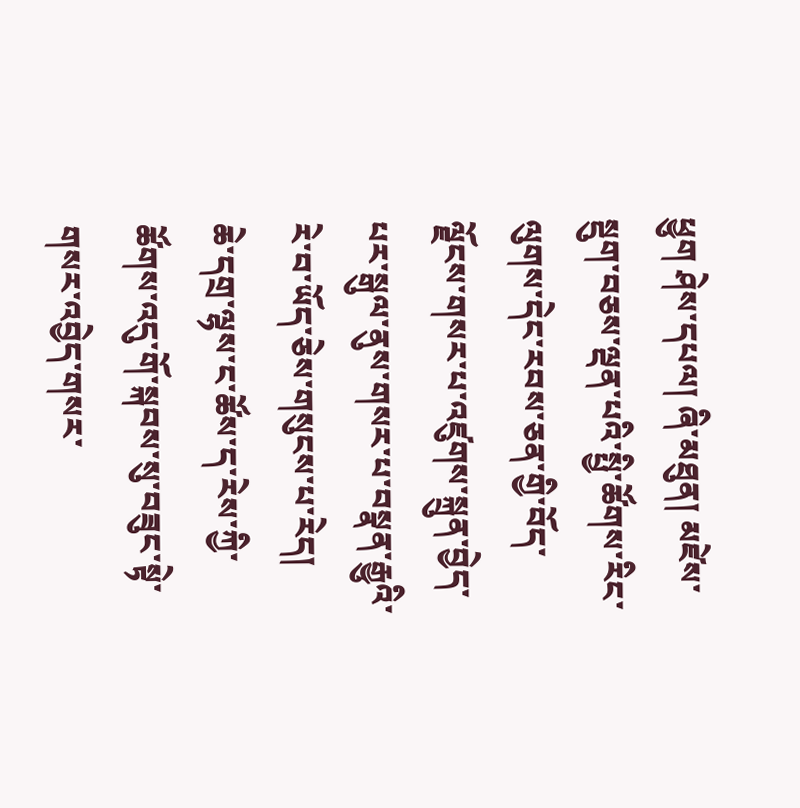ཕྱུག ཤེས་དཔལ། ཞི་མཐུན། མཛེས་སྡུག་བཅས་ལྡན་པའི་སྤྱི་ཚོགས་རིང་ལུགས་དེང་རབས་ཅན་གྱི་བོད་ལྗོངས་གསར་པ་འཛུགས་སྐྲུན་བྱེད་པར་སྒུལ་ནུས་གསར་པ་བསྣན་རྒྱུའི་རེ་བ་ཡོད་ཅེས་གསུངས་པ་རེད།
ཆེ་དགྲ་ལྷས་ང་ཚོས་ད་རེས་ཀྱི་ཚོགས་འདུ་གོ་སྐབས་སུ་བཟུང་སྟེ་གསར་འབྱེད་གསར་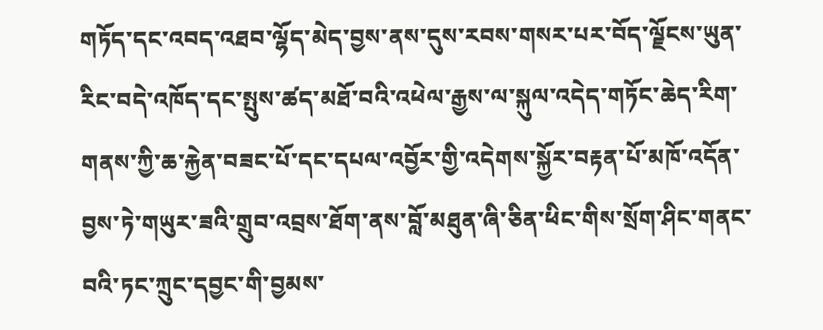གཏོད་དང་འབད་འཐབ་ལྷོད་མེད་བྱས་ནས་དུས་རབས་གསར་པར་བོད་ལྗོངས་ཡུན་རིང་བདེ་འཁོད་དང་སྤུས་ཚད་མཐོ་བའི་འཕེལ་རྒྱས་ལ་སྐུལ་འདེད་གཏོང་ཆེད་རིག་གནས་ཀྱི་ཆ་རྐྱེན་བཟང་པོ་དང་དཔལ་འབྱོར་གྱི་འདེགས་སྐྱོར་བརྟན་པོ་མཁོ་འདོན་བྱས་ཏེ་གཡུར་ཟའི་གྲུབ་འབྲས་ཐོག་ནས་བློ་མཐུན་ཞི་ཅིན་ཕིང་གིས་སྲོག་ཤིང་གནང་བའི་ཏང་ཀྲུང་དབྱང་གི་བྱམས་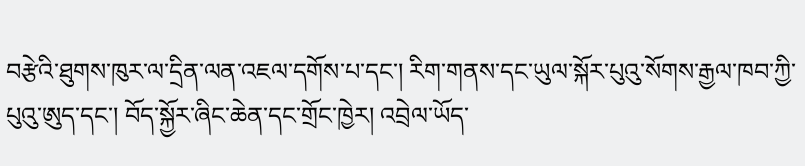བརྩེའི་ཐུགས་ཁུར་ལ་དྲིན་ལན་འཇལ་དགོས་པ་དང་། རིག་གནས་དང་ཡུལ་སྐོར་པུའུ་སོགས་རྒྱལ་ཁབ་ཀྱི་པུའུ་ཨུད་དང་། བོད་སྐྱོར་ཞིང་ཆེན་དང་གྲོང་ཁྱེར། འབྲེལ་ཡོད་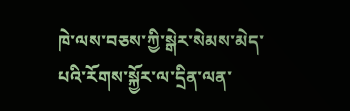ཁེ་ལས་བཅས་ཀྱི་སྒེར་སེམས་མེད་པའི་རོགས་སྐྱོར་ལ་དྲིན་ལན་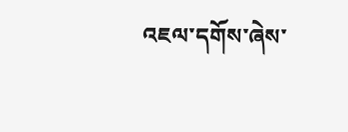འཇལ་དགོས་ཞེས་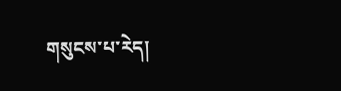གསུངས་པ་རེད།